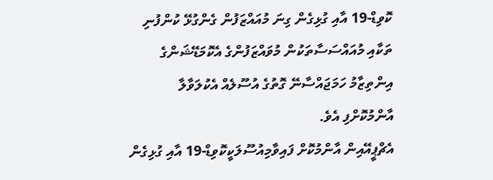ކޮވިޑް-19 އާއި ގުޅިގެން ގިނަ މުއައްޒަފުން ގެންގުޅޭ ކުންފުނި ތަކާއި މުއައްސަސާތަކުން މުވައްޒަފުންގެ އެކޮމަޑޭޝަންގެ އިންތިޒާމު ހަމަޖައްސާނޭ ގޮތުގެ އުސޫލެއް އެކުލަވާލާ އާންމުކޮށްފި އެވެ.
އެޗްޕީއޭއިން އާންމުކޮށް ފައިވާމިއުސޫލަކީކޮވިޑް-19 އާއި ގުޅިގެން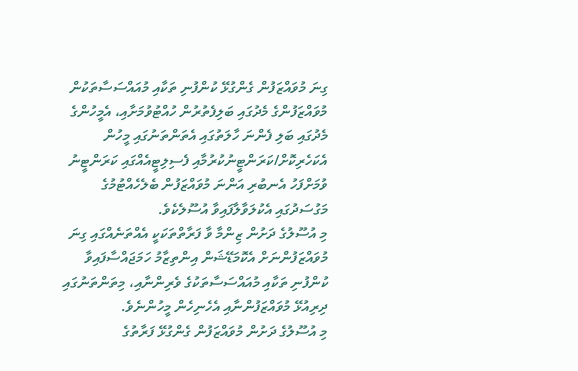ގިނަ މުވައްޒަފުން ގެންގުޅޭ ކުންފުނި ތަކާއި މުއައްސަސާތަކުން މުވައްޒަފުންގެ މެދުގައި ބަލިފެތުރުން ހުއްޓުވުމަށާއި، އެމީހުންގެ މެދުގައި ބަލި ފެންނަ ހާލަތުގައި އެތަންތަނުގައި މީހުން އެކަހެރިކޮށް/ކަރަންޓީނުކުރުމާއި ފެސިލިޓީއެއްގައި ކަރަންޓީނު ވުމަށްފަހު އެނބުރި އަންނަ މުވައްޒަފުން ބެލެހެއްޓުމުގެ މަގުސަދުގައި އެކުލަވާލާފައިވާ އުސޫލެކެވެ.
މި އުސޫލުގެ ދަށުން ޒިންމާ ވާ ފަރާތްތަކަކީ އެއްތަނެއްގައި ގިނަ މުވައްޒަފުންނަށް އެކޮމަޑޭޝަން އިންތިޒާމު ހަމަޖައްސާފައިވާ ކުންފުނި ތަކާއި މުއައްސަސާތަކުގެ ވެރިންނާއި، މިތަންތަނުގައި ދިރިއުޅޭ މުވައްޒަފުންނާއި އެހެނިހެން މީހުންނެވެ.
މި އުސޫލުގެ ދަށުން މުވައްޒަފުން ގެންގުޅޭ ފަރާތުގެ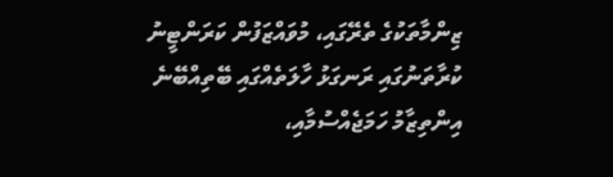ޒިންމާތަކުގެ ތެރޭގައި، މުވައްޒަފުން ކަރަންޓީނު ކުރާތަނުގައި ރަނގަޅު ހާލަތެއްގައި ބޭތިއްބޭނެ އިންތިޒާމު ހަމަޖެއްސުމާއި،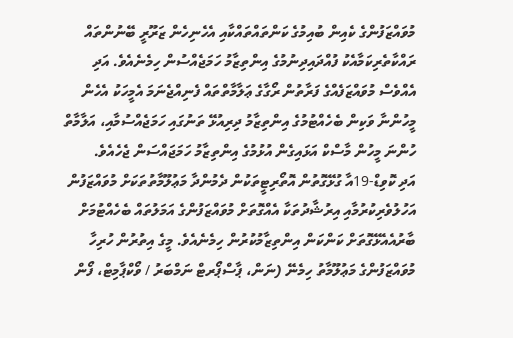މުވައްޒަފުންގެ ކެއިން ބުއިމުގެ ކަންތައްތައްކާއި އެހެނިހެން ޒަރޫރީ ބޭނުންތައް ރައްކާތެރިކަމާއެކު ފުއްދައިދިނުމުގެ އިންތިޒާމު ހަމަޖެއްސުން ހިމެނެއެވެ. އަދި އެއްވެސް މުވައްޒަފެއްގެ ފަރާތުން ރޯގާގެ ޢަލާމާތްތައް ފެނިއްޖެނަމަ އެމީހަކު އެހެން މީހުންނާ ވަކިން ބެހެއްޓުމުގެ އިންތިޒާމު ދިރިއުޅޭ ތަނުގައި ހަމަޖެއްސުމާއި، އަލާމާތް ހުންނަ މީހުން މާސްކް އަޅައިގެން އުޅުމުގެ އިންތިޒާމު ހަމަޖައްސަން ޖެހެއެވެ.
އަދި ކޮވިޑް-19އާ ގުޅޭގޮތުން އޮތޯރިޓީތަކުން ދެމުންދާ މަޢުލޫމާތުތަކަށް މުވައްޒަފުން އަހުލުވެރިކުރުމާއި އިރުޝާދުތަކާ އެއްގޮތަށް މުވައްޒަފުންގެ އަމަލުތައް ބެހެއްޓުމަށް ބާރުއެއެޅޭގޮތަށް ކަންކަން އިންތިޒާމުކުރުން ހިމެނެއެވެ. މީގެ އިތުރުން ހުރިހާ މުވައްޒަފުންގެ މަޢުލޫމާތު ހިމެނޭ (ނަން، ޕާސްޕޯރޓް ނަމްބަރު / ވޯކްޕާމިޓް، ފޯން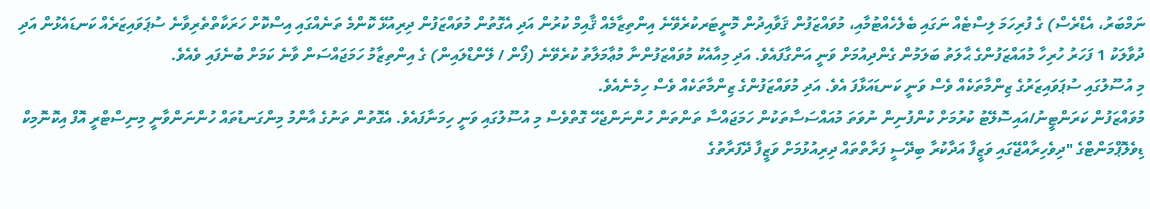ނަމްބަރު، އެޑްރެސް) ގެ ފުރިހަމަ ލިސްޓެއް ނަގައި ބެލެހެއްޓުމާއި، މުވައްޒަފުން ޤަވާއިދުން މޮނީޓަރކުރެވޭނެ އިންތިޒާމެއް ޤާއިމް ކުރުން އަދި އެގޮތުން މުވައްޒަފުން ދިރިއުޅޭ ކޮންމެ ތަނެއްގައި އިސްކޮށް ހަރަކާތްތެރިވާނެ ސުޕަވައިޒަރެއް ކަނޑައެޅުން އަދި ދުވާލަކު 1 ފަހަރު ހުރިހާ މުއައްޒަފުންގެ ޙާލަތު ބަލަމުން ގެންދިއުމަށް ވަނީ އަންގާފައެވެ. އަދި މިއާއެކު މުވައްޒަފުންނާ މުޢާމަލާތު ކުރެވޭނެ (ފޯން / ލޭންޑްލައިން) ގެ އިންތިޒާމު ހަމަޖައްސަން ވާނެ ކަމަށް ބުނެފައި ވެއެވެ.
މި އުސޫލުގައި ސުޕަވައިޒަރުގެ ޒިންމާތަކެއް ވެސް ވަނީ ކަނޑައަޅާފަ އެވެ. އަދި މުވައްޒަފުންގެ ޒިންމާތަކެއް ވެސް ހިމެނެއެވެ.
މުވައްޒަފުން ކަރަންޓީނު/އައިސޮލޭޓު ކުރުމަށް ކުންފުނިން ނުވަތަ މުއައްސަސާތަކުން ހަމަޖައްސާ ތަންތަން ހުންނަންޖެހޭ ގޮތްވެސް މި އުސޫލުގައި ވަނީ ހިމަނާފައެވެ. އެގޮތުން ތަނުގެ އާންމު މިންގަނޑުތައް ހުންނަންވާނީ މިނިސްޓްރީ އޮފް އިކޮނޮމިކް ޑިވެލޮޕްމަންޓްގެ "ދިވެހިރާއްޖޭގައި ވަޒީފާ އަދާކުރާ ބިދޭސީ ފަރާތްތައް ދިރިއުޅުމަށް ވަޒީފާ ދޭފަރާތުގެ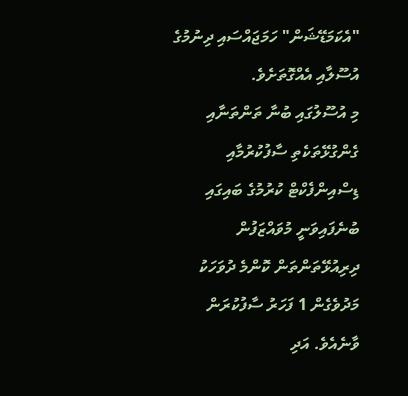"އެކަމަޑޭޝަން" ހަމަޖައްސައި ދިނުމުގެ އުސޫލާއި އެއްގޮތަށެވެ.
މި އުސޫލުގައި ބުނާ ތަންތަނާއި ގެންގުޅޭތަކެތި ސާފުކުރުމާއި ޑިސްއިންފެކްޓް ކުރުމުގެ ބައިގައި ބުނެފައިވަނީ މުވައްޒަފުން ދިރިއުޅޭތަންތަން ކޮންމެ ދުވަހަކު މަދުވެގެން 1 ފަހަރު ސާފުކުރަން ވާނެއެވެ. އަދި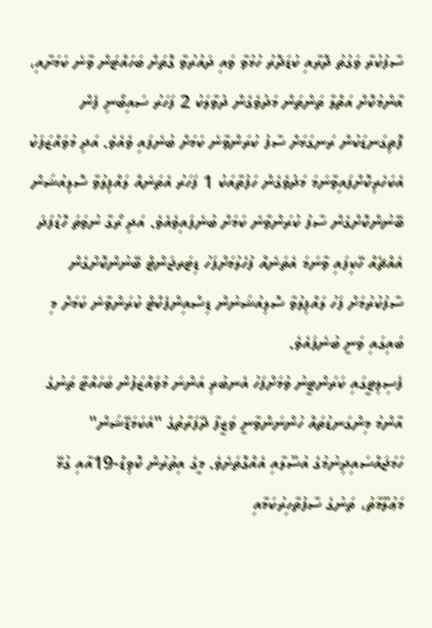ސާފުކުރާ ވަގުތު ދޮރާއި ކުޑަދޮރު ހުޅުވާ ވައި ދައުރުވާ ގޮތަށް ބަހައްޓަން ވާނެ ކަމަށާއި، އާންމުކޮށް އަތްލާ ތަންތަން މަދުވެގެން ދުވާލަކު 2 ފަހަރު ސައިބޯނި ފެން ފޮތިގަނޑަކުން ރަނގަޅަށް ސާފު ކުރަންވާނެ ކަމަށް ބުނެފައި ވެއެވެ. އަދި މުވައްޒަފަކު އެކަހެރިކޮށްފައިވާނަމަ މަދުވެގެން ހަފުތާއަކު 1 ފަހަރު އެތަނެއް ލައްފިލުވާ ސޮލިއުޝަން ބޭނުންކޮށްގެން ސާފު ކުރަންވާނެ ކަމަށް ބުނެފައިވެއެވެ. އަދި ރޯގާ ނުވަތަ ހޮޑުފަދަ އެއްޗެއް ހޭކިފައި ވާނަމަ އެތަނެއް ފުހެލުމަށްފަހު ޑިޓަރޖަންޓް ބޭނުންކޮށްގެން ސާފުކުރުމަށް ފަހު ލައްފިލުވާ ސޮލިއުޝަނުން ޑިސްއިންފެކްޓް ކުރަންވާނެ ކަމަށް މި ބައިގައި ވަނީ ބުނެފައެވެ.
ފެސިލިޓީގައި ކަރަންޓީނު ވުމަށްފަހު އެނބުރި އަންނަ މުވައްޒަފުން ބަހައްޓާ ތަނުގެ އާންމު މިންގަނޑުތައް ހުންނަންވާނީ ވަޒީފާ ދޭފަރާތުގެ "އެކަމަޑޭޝަން" ހަމަޖައްސައިދިނުމުގެ އުސޫލާއި އެއްގޮތަށެވެ. މީގެ އިތުރުން ކޮވިޑް-19އާއި ގުޅޭ މަޢުލޫމާތު، ތަނުގެ ސާފުތާހިރުކަމާއި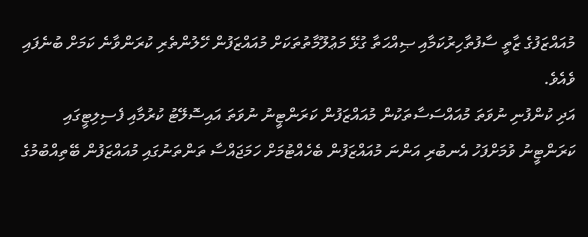މުއައްޒަފުގެ ޒާތީ ސާފުތާހިރުކަމާއި ޞިއްޙަތާ ގުޅޭ މަޢުލޫމާތުތަކަށް މުއައްޒަފުން ހޭލުންތެރި ކުރަންވާނެ ކަމަށް ބުނެފައި ވެއެވެ.
އަދި ކުންފުނި ނުވަތަ މުއައްސަސާތަކުން މުއައްޒަފުން ކަރަންޓީނު ނުވަތަ އައިސޮލޭޓު ކުރުމާއި ފެސިލިޓީގައި ކަރަންޓީނު ވުމަށްފަހު އެނބުރި އަންނަ މުއައްޒަފުން ބެހެއްޓުމަށް ހަމަޖައްސާ ތަންތަނުގައި މުއައްޒަފުން ބޭތިއްބުމުގެ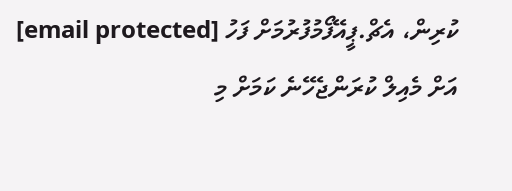ކުރިން، އެޗް.ޕީއޭފޯމުފުރުމަށް ފަހު [email protected] އަށް މެއިލް ކުރަންޖެހޭނެ ކަމަށް މި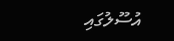އުސޫލުގައި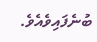ބުނެފައިވެއެވެ.